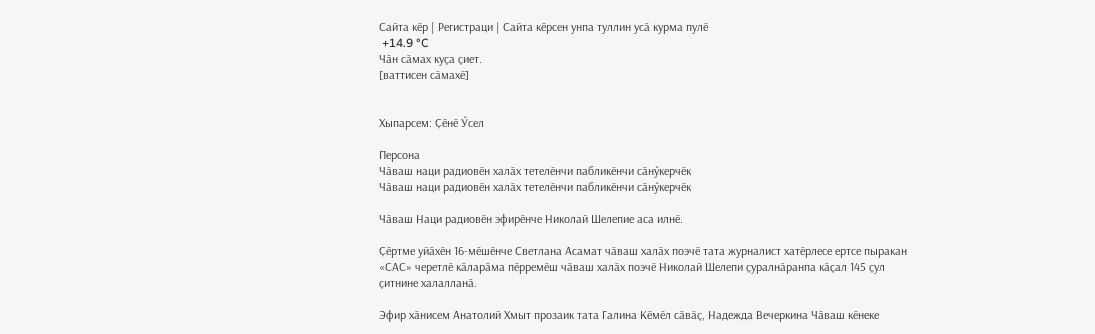Сайта кӗр | Регистраци | Сайта кӗрсен унпа туллин усӑ курма пулӗ
 +14.9 °C
Чӑн сӑмах куҫа ҫиет.
[ваттисен сӑмахӗ]


Хыпарсем: Ҫӗнӗ Ӳсел

Персона
Чӑваш наци радиовӗн халӑх тетелӗнчи пабликӗнчи сӑнӳкерчӗк
Чӑваш наци радиовӗн халӑх тетелӗнчи пабликӗнчи сӑнӳкерчӗк

Чӑваш Наци радиовӗн эфирӗнче Николай Шелепие аса илнӗ.

Ҫӗртме уйӑхӗн 16-мӗшӗнче Светлана Асамат чӑваш халӑх поэчӗ тата журналист хатӗрлесе ертсе пыракан «САС» черетлӗ кӑларӑма пӗрремӗш чӑваш халӑх поэчӗ Николай Шелепи ҫуралнӑранпа кӑҫал 145 ҫул ҫитнине халалланӑ.

Эфир хӑнисем Анатолий Хмыт прозаик тата Галина Кӗмӗл сӑвӑҫ, Надежда Вечеркина Чӑваш кӗнеке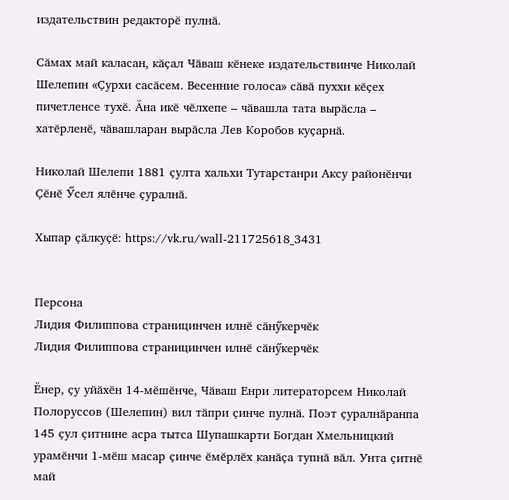издательствин редакторӗ пулнӑ.

Сӑмах май каласан, кӑҫал Чӑваш кӗнеке издательствинче Николай Шелепин «Ҫурхи сасӑсем. Весенние голоса» сӑвӑ пуххи кӗҫех пичетленсе тухӗ. Ӑна икӗ чӗлхепе – чӑвашла тата вырӑсла – хатӗрленӗ, чӑвашларан вырӑсла Лев Коробов куҫарнӑ.

Николай Шелепи 1881 ҫулта хальхи Тутарстанри Аксу районӗнчи Ҫӗнӗ Ӳсел ялӗнче ҫуралнӑ.

Хыпар ҫӑлкуҫӗ: https://vk.ru/wall-211725618_3431


Персона
Лидия Филиппова страницинчен илнӗ сӑнӳкерчӗк
Лидия Филиппова страницинчен илнӗ сӑнӳкерчӗк

Ӗнер, ҫу уйӑхӗн 14-мӗшӗнче, Чӑваш Енри литераторсем Николай Полоруссов (Шелепин) вил тӑпри ҫинче пулнӑ. Поэт ҫуралнӑранпа 145 ҫул ҫитнине асра тытса Шупашкарти Богдан Хмельницкий урамӗнчи 1-мӗш масар ҫинче ӗмӗрлӗх канӑҫа тупнӑ вӑл. Унта ҫитнӗ май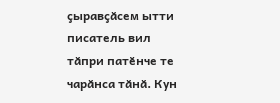ҫыравҫӑсем ытти писатель вил тӑпри патӗнче те чарӑнса тӑнӑ. Кун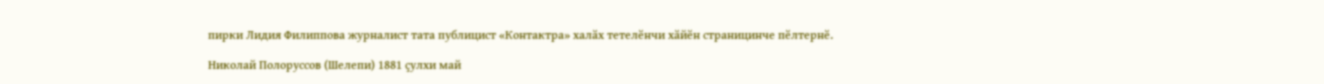пирки Лидия Филиппова журналист тата публицист «Контактра» халӑх тетелӗнчи хӑйӗн страницинче пӗлтернӗ.

Николай Полоруссов (Шелепи) 1881 ҫулхи май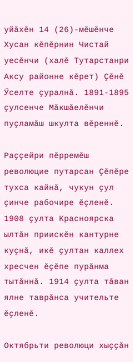уйӑхӗн 14 (26)-мӗшӗнче Хусан кӗпӗрнин Чистай уесӗнчи (халӗ Тутарстанри Аксу районне кӗрет) Ҫӗнӗ Ӳселте ҫуралнӑ. 1891-1895 ҫулсенче Мӑкшӑелӗнчи пуҫламӑш шкулта вӗреннӗ.

Раҫҫейри пӗрремӗш революцие путарсан Ҫӗпӗре тухса кайнӑ, чукун ҫул ҫинче рабочире ӗҫленӗ. 1908 ҫулта Красноярска ылтӑн приискӗн кантурне куҫнӑ, икӗ ҫултан каллех хресчен ӗҫӗпе пурӑнма тытӑннӑ. 1914 ҫулта тӑван ялне таврӑнса учительте ӗҫленӗ.

Октябрьти революци хыҫҫӑн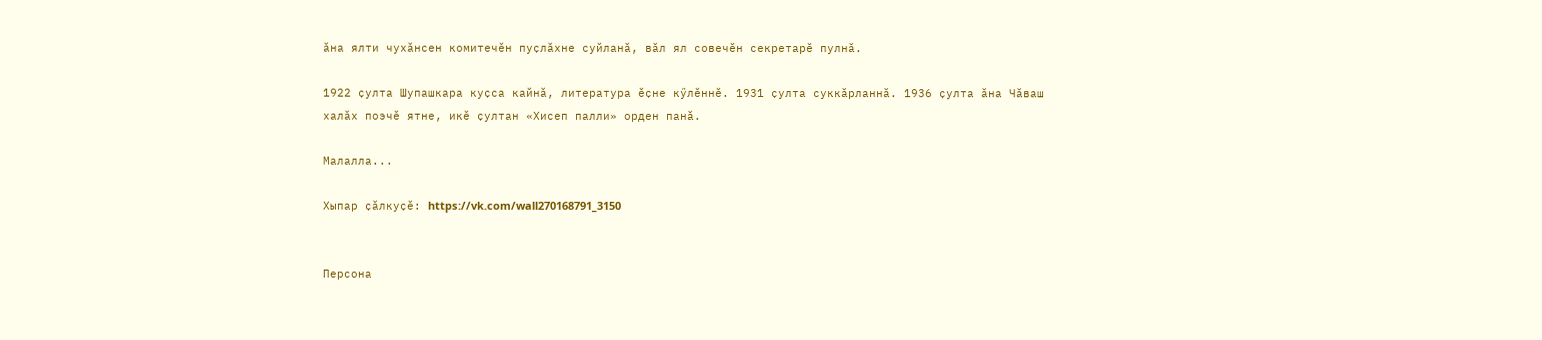ӑна ялти чухӑнсен комитечӗн пуҫлӑхне суйланӑ, вӑл ял совечӗн секретарӗ пулнӑ.

1922 ҫулта Шупашкара куҫса кайнӑ, литература ӗҫне кӳлӗннӗ. 1931 ҫулта суккӑрланнӑ. 1936 ҫулта ӑна Чӑваш халӑх поэчӗ ятне, икӗ ҫултан «Хисеп палли» орден панӑ.

Малалла...

Хыпар ҫӑлкуҫӗ: https://vk.com/wall270168791_3150


Персона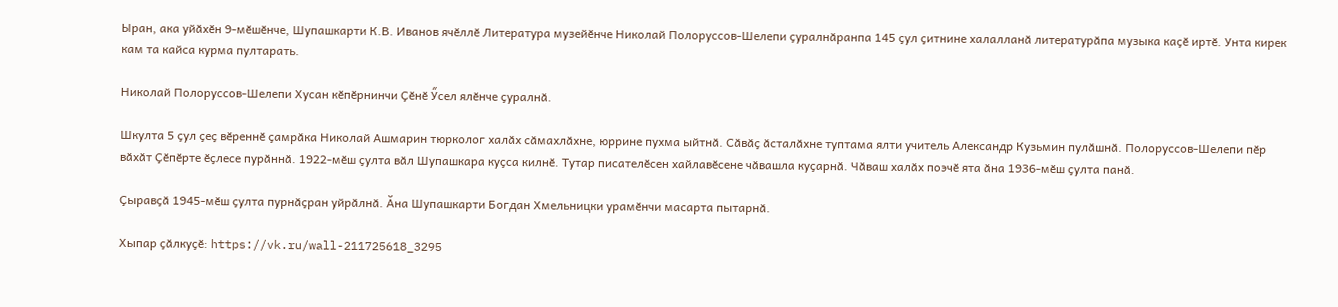Ыран, ака уйӑхӗн 9-мӗшӗнче, Шупашкарти К.В. Иванов ячӗллӗ Литература музейӗнче Николай Полоруссов-Шелепи ҫуралнӑранпа 145 ҫул ҫитнине халалланӑ литературӑпа музыка каҫӗ иртӗ. Унта кирек кам та кайса курма пултарать.

Николай Полоруссов-Шелепи Хусан кӗпӗрнинчи Ҫӗнӗ Ӳсел ялӗнче ҫуралнӑ.

Шкулта 5 ҫул ҫеҫ вӗреннӗ ҫамрӑка Николай Ашмарин тюрколог халӑх сӑмахлӑхне, юррине пухма ыйтнӑ. Сӑвӑҫ ӑсталӑхне туптама ялти учитель Александр Кузьмин пулӑшнӑ. Полоруссов-Шелепи пӗр вӑхӑт Ҫӗпӗрте ӗҫлесе пурӑннӑ. 1922-мӗш ҫулта вӑл Шупашкара куҫса килнӗ. Тутар писателӗсен хайлавӗсене чӑвашла куҫарнӑ. Чӑваш халӑх поэчӗ ята ӑна 1936-мӗш ҫулта панӑ.

Ҫыравҫӑ 1945-мӗш ҫулта пурнӑҫран уйрӑлнӑ. Ӑна Шупашкарти Богдан Хмельницки урамӗнчи масарта пытарнӑ.

Хыпар ҫӑлкуҫӗ: https://vk.ru/wall-211725618_3295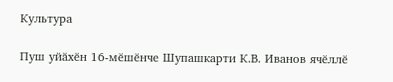Культура

Пуш уйӑхӗн 16-мӗшӗнче Шупашкарти К.В. Иванов ячӗллӗ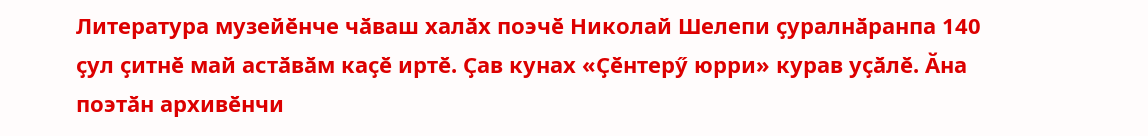Литература музейӗнче чӑваш халӑх поэчӗ Николай Шелепи ҫуралнӑранпа 140 ҫул ҫитнӗ май астӑвӑм каҫӗ иртӗ. Ҫав кунах «Ҫӗнтерӳ юрри» курав уҫӑлӗ. Ӑна поэтӑн архивӗнчи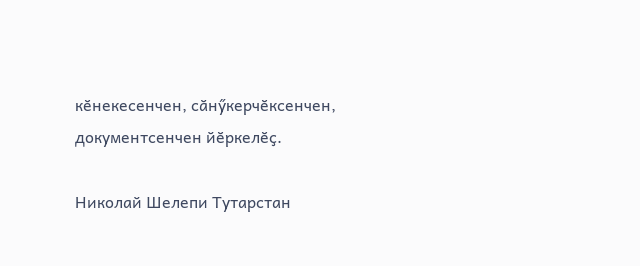кӗнекесенчен, сӑнӳкерчӗксенчен, документсенчен йӗркелӗҫ.

Николай Шелепи Тутарстан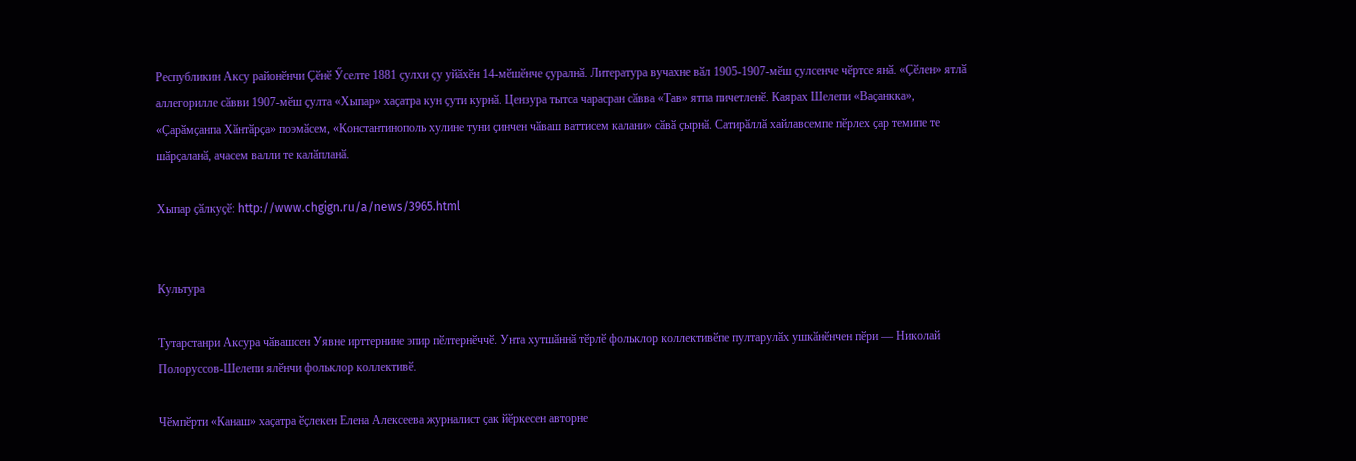Республикин Аксу районӗнчи Ҫӗнӗ Ӳселте 1881 ҫулхи ҫу уйӑхӗн 14-мӗшӗнче ҫуралнӑ. Литература вучахне вӑл 1905-1907-мӗш ҫулсенче чӗртсе янӑ. «Ҫӗлен» ятлӑ аллегорилле сӑвви 1907-мӗш ҫулта «Хыпар» хаҫатра кун ҫути курнӑ. Цензура тытса чарасран сӑвва «Тав» ятпа пичетленӗ. Каярах Шелепи «Ваҫанкка», «Ҫарӑмҫанпа Хӑнтӑрҫа» поэмӑсем, «Константинополь хулине туни ҫинчен чӑваш ваттисем калани» сӑвӑ ҫырнӑ. Сатирӑллӑ хайлавсемпе пӗрлех ҫар темипе те шӑрҫаланӑ, ачасем валли те калӑпланӑ.

Хыпар ҫӑлкуҫӗ: http://www.chgign.ru/a/news/3965.html


Культура

Тутарстанри Аксура чӑвашсен Уявне ирттернине эпир пӗлтернӗччӗ. Унта хутшӑннӑ тӗрлӗ фольклор коллективӗпе пултарулӑх ушкӑнӗнчен пӗри — Николай Полоруссов-Шелепи ялӗнчи фольклор коллективӗ.

Чӗмпӗрти «Канаш» хаҫатра ӗҫлекен Елена Алексеева журналист ҫак йӗркесен авторне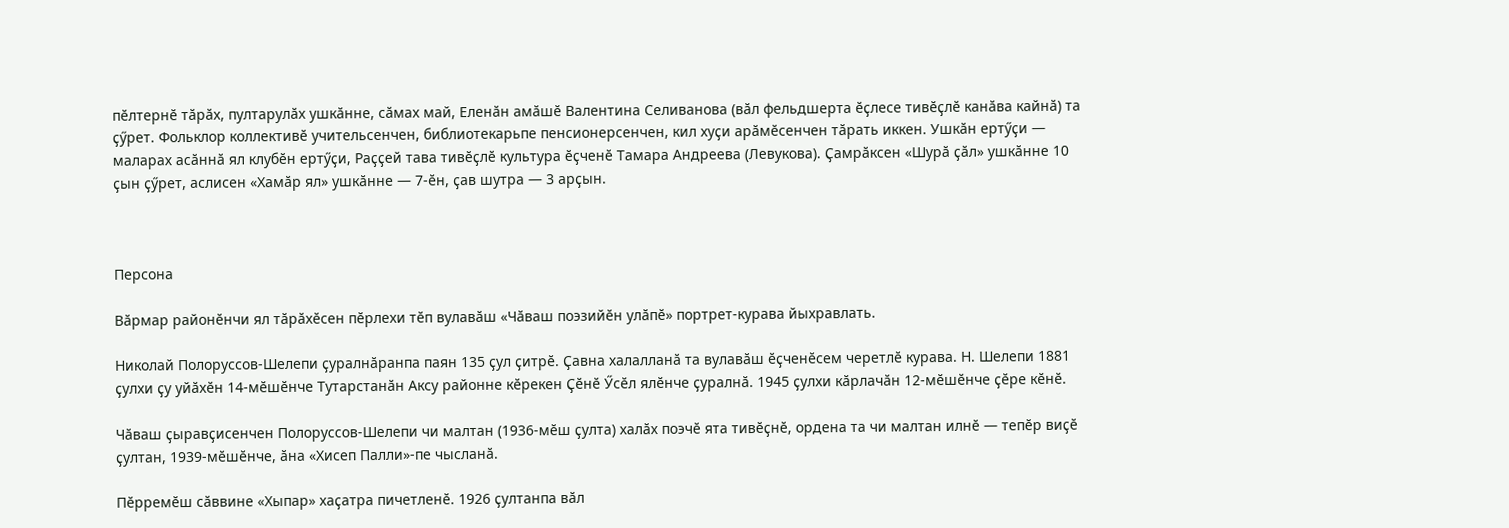пӗлтернӗ тӑрӑх, пултарулӑх ушкӑнне, сӑмах май, Еленӑн амӑшӗ Валентина Селиванова (вӑл фельдшерта ӗҫлесе тивӗҫлӗ канӑва кайнӑ) та ҫӳрет. Фольклор коллективӗ учительсенчен, библиотекарьпе пенсионерсенчен, кил хуҫи арӑмӗсенчен тӑрать иккен. Ушкӑн ертӳҫи — маларах асӑннӑ ял клубӗн ертӳҫи, Раҫҫей тава тивӗҫлӗ культура ӗҫченӗ Тамара Андреева (Левукова). Ҫамрӑксен «Шурӑ ҫӑл» ушкӑнне 10 ҫын ҫӳрет, аслисен «Хамӑр ял» ушкӑнне — 7-ӗн, ҫав шутра — 3 арҫын.



Персона

Вӑрмар районӗнчи ял тӑрӑхӗсен пӗрлехи тӗп вулавӑш «Чӑваш поэзийӗн улӑпӗ» портрет-курава йыхравлать.

Николай Полоруссов-Шелепи ҫуралнӑранпа паян 135 ҫул ҫитрӗ. Ҫавна халалланӑ та вулавӑш ӗҫченӗсем черетлӗ курава. Н. Шелепи 1881 ҫулхи ҫу уйӑхӗн 14-мӗшӗнче Тутарстанӑн Аксу районне кӗрекен Ҫӗнӗ Ӳсӗл ялӗнче ҫуралнӑ. 1945 ҫулхи кӑрлачӑн 12-мӗшӗнче ҫӗре кӗнӗ.

Чӑваш ҫыравҫисенчен Полоруссов-Шелепи чи малтан (1936-мӗш ҫулта) халӑх поэчӗ ята тивӗҫнӗ, ордена та чи малтан илнӗ — тепӗр виҫӗ ҫултан, 1939-мӗшӗнче, ӑна «Хисеп Палли»-пе чысланӑ.

Пӗрремӗш сӑввине «Хыпар» хаҫатра пичетленӗ. 1926 ҫултанпа вӑл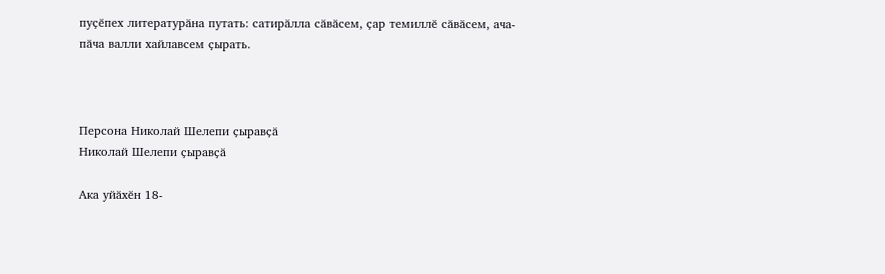пуҫӗпех литературӑна путать: сатирӑлла сӑвӑсем, ҫар темиллӗ сӑвӑсем, ача-пӑча валли хайлавсем ҫырать.



Персона Николай Шелепи ҫыравҫӑ
Николай Шелепи ҫыравҫӑ

Ака уйӑхӗн 18-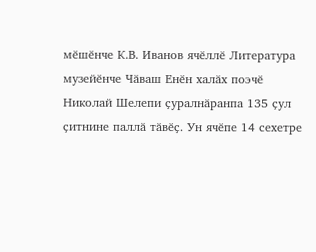мӗшӗнче К.В. Иванов ячӗллӗ Литература музейӗнче Чӑваш Енӗн халӑх поэчӗ Николай Шелепи ҫуралнӑранпа 135 ҫул ҫитнине паллӑ тӑвӗҫ. Ун ячӗпе 14 сехетре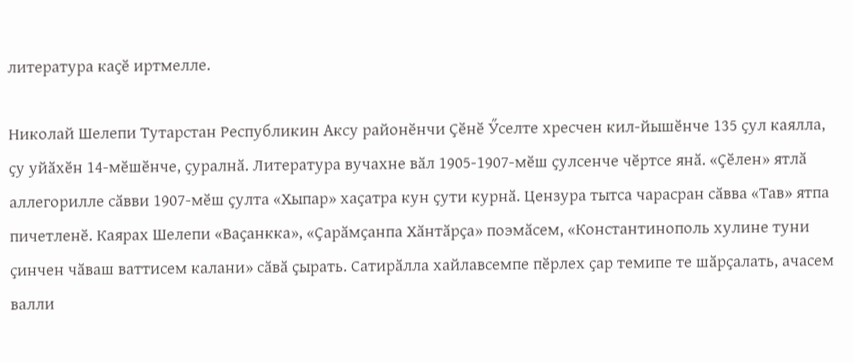литература каҫӗ иртмелле.

Николай Шелепи Тутарстан Республикин Аксу районӗнчи Ҫӗнӗ Ӳселте хресчен кил-йышӗнче 135 ҫул каялла, ҫу уйӑхӗн 14-мӗшӗнче, ҫуралнӑ. Литература вучахне вӑл 1905-1907-мӗш ҫулсенче чӗртсе янӑ. «Ҫӗлен» ятлӑ аллегорилле сӑвви 1907-мӗш ҫулта «Хыпар» хаҫатра кун ҫути курнӑ. Цензура тытса чарасран сӑвва «Тав» ятпа пичетленӗ. Каярах Шелепи «Ваҫанкка», «Ҫарӑмҫанпа Хӑнтӑрҫа» поэмӑсем, «Константинополь хулине туни ҫинчен чӑваш ваттисем калани» сӑвӑ ҫырать. Сатирӑлла хайлавсемпе пӗрлех ҫар темипе те шӑрҫалать, ачасем валли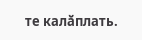те калӑплать.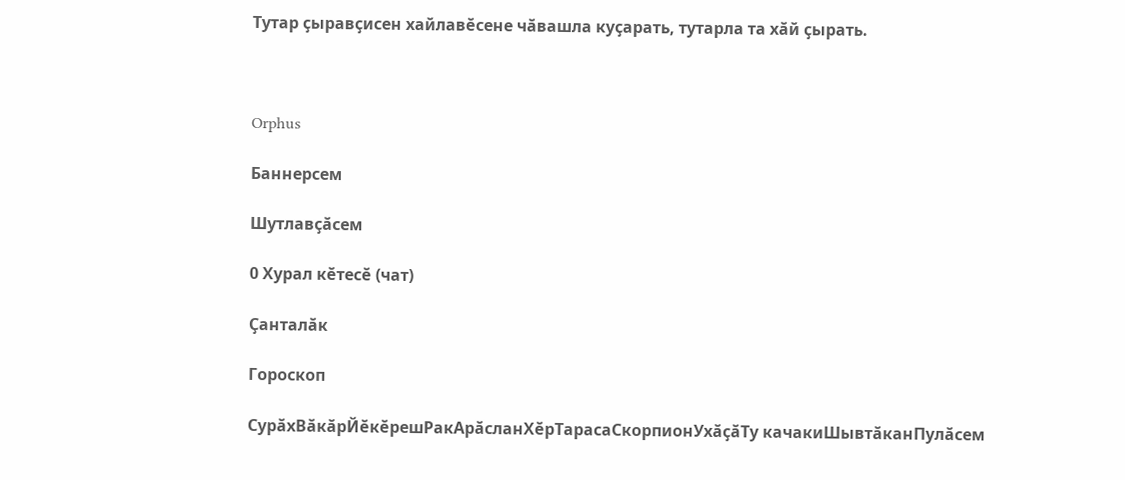Тутар ҫыравҫисен хайлавӗсене чӑвашла куҫарать, тутарла та хӑй ҫырать.



Orphus

Баннерсем

Шутлавҫӑсем

0 Хурал кӗтесӗ (чат)

Ҫанталӑк

Гороскоп

СурӑхВӑкӑрЙӗкӗрешРакАрӑсланХӗрТарасаСкорпионУхӑҫӑТу качакиШывтӑканПулӑсем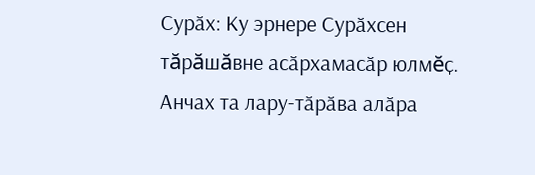Сурӑх: Ку эрнере Сурӑхсен тăрăшăвне асӑрхамасӑр юлмĕҫ. Анчах та лару-тӑрӑва алӑра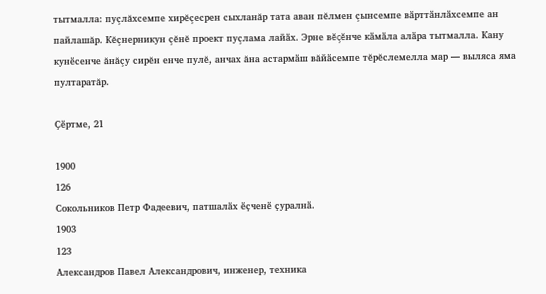тытмалла: пуçлăхсемпе хирĕçесрен сыхланăр тата аван пĕлмен çынсемпе вӑрттӑнлӑхсемпе ан пайлашăр. Кĕçнерникун çĕнĕ проект пуçлама лайӑх. Эрне вĕçĕнче кӑмӑла алӑра тытмалла. Кану кунӗсенче ăнăçу сирĕн енче пулĕ, анчах ăна астармӑш вăйӑсемпе тĕрĕслемелла мар — выляса яма пултаратăр.

Ҫӗртме, 21

1900
126
Сокольников Петр Фадеевич, патшалӑх ӗҫченӗ ҫуралнӑ.
1903
123
Александров Павел Александрович, инженер, техника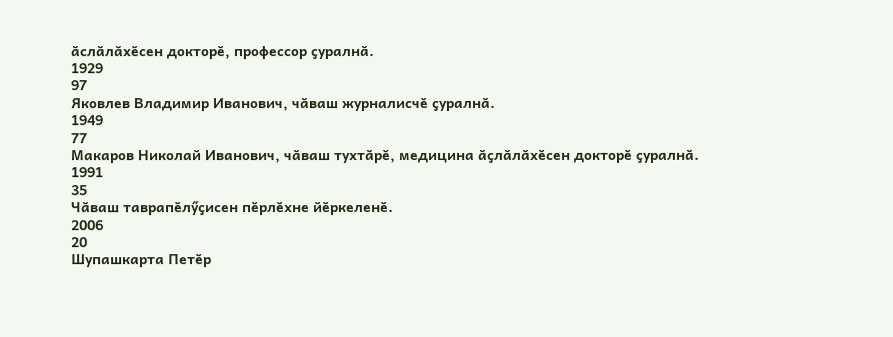ӑслӑлӑхӗсен докторӗ, профессор ҫуралнӑ.
1929
97
Яковлев Владимир Иванович, чӑваш журналисчӗ ҫуралнӑ.
1949
77
Макаров Николай Иванович, чӑваш тухтӑрӗ, медицина ӑҫлӑлӑхӗсен докторӗ ҫуралнӑ.
1991
35
Чӑваш таврапӗлӳҫисен пӗрлӗхне йӗркеленӗ.
2006
20
Шупашкарта Петӗр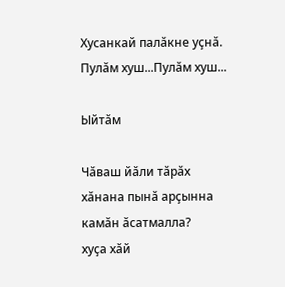Хусанкай палӑкне уҫнӑ.
Пулӑм хуш...Пулӑм хуш...

Ыйтӑм

Чӑваш йӑли тӑрӑх хӑнана пынӑ арҫынна камӑн ӑсатмалла?
хуҫа хӑй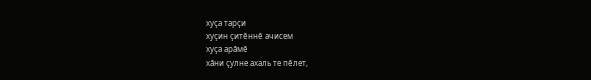хуҫа тарҫи
хуҫин ҫитӗннӗ ачисем
хуҫа арӑмӗ
хӑни ҫулне ахаль те пӗлет,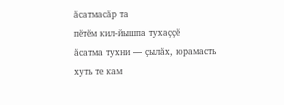ӑсатмасӑр та
пӗтӗм кил-йышпа тухаҫҫӗ
ӑсатма тухни — ҫылӑх, юрамасть
хуть те кам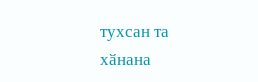тухсан та
хӑнана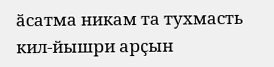ӑсатма никам та тухмасть
кил-йышри арҫын